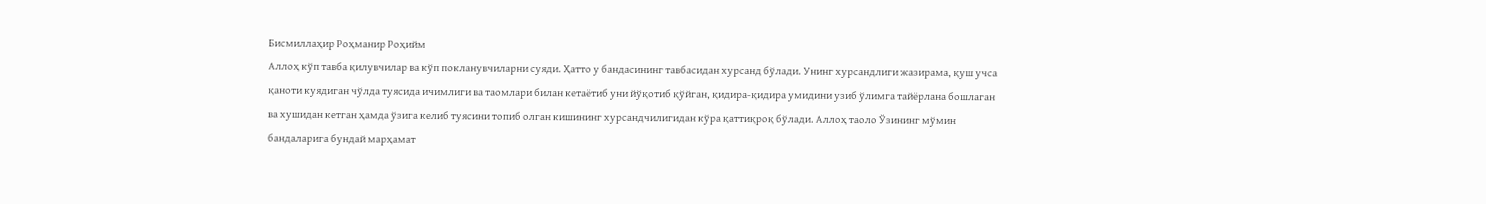Бисмиллаҳир Роҳманир Роҳийм
Аллоҳ кўп тавба қилувчилар ва кўп покланувчиларни суяди. Ҳатто у бандасининг тавбасидан хурсанд бўлади. Унинг хурсандлиги жазирама, қуш учса қаноти куядиган чўлда туясида ичимлиги ва таомлари билан кетаётиб уни йўқотиб қўйган, қидира-қидира умидини узиб ўлимга тайёрлана бошлаган ва хушидан кетган ҳамда ўзига келиб туясини топиб олган кишининг хурсандчилигидан кўра қаттиқроқ бўлади. Аллоҳ таоло Ўзининг мўмин бандаларига бундай марҳамат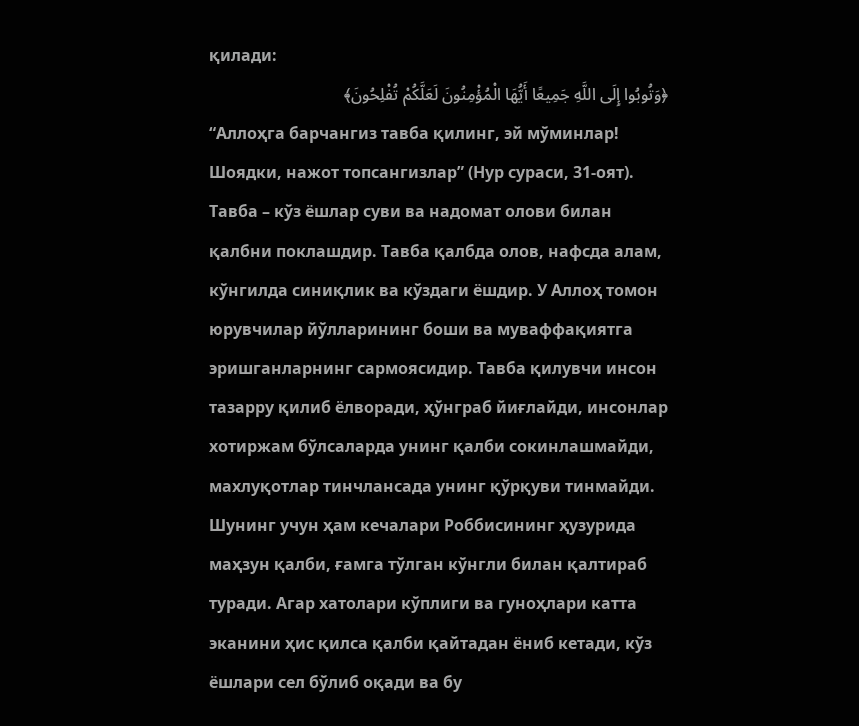қилади:
﴿وَتُوبُوا إِلَى اللَّهِ جَمِيعًا أَيُّهَا الْمُؤْمِنُونَ لَعَلَّكُمْ تُفْلِحُونَ﴾
“Аллоҳга барчангиз тавба қилинг, эй мўминлар! Шоядки, нажот топсангизлар” (Нур сураси, 31-оят).
Тавба – кўз ёшлар суви ва надомат олови билан қалбни поклашдир. Тавба қалбда олов, нафсда алам, кўнгилда синиқлик ва кўздаги ёшдир. У Аллоҳ томон юрувчилар йўлларининг боши ва муваффақиятга эришганларнинг сармоясидир. Тавба қилувчи инсон тазарру қилиб ёлворади, ҳўнграб йиғлайди, инсонлар хотиржам бўлсаларда унинг қалби сокинлашмайди, махлуқотлар тинчлансада унинг қўрқуви тинмайди. Шунинг учун ҳам кечалари Роббисининг ҳузурида маҳзун қалби, ғамга тўлган кўнгли билан қалтираб туради. Агар хатолари кўплиги ва гуноҳлари катта эканини ҳис қилса қалби қайтадан ёниб кетади, кўз ёшлари сел бўлиб оқади ва бу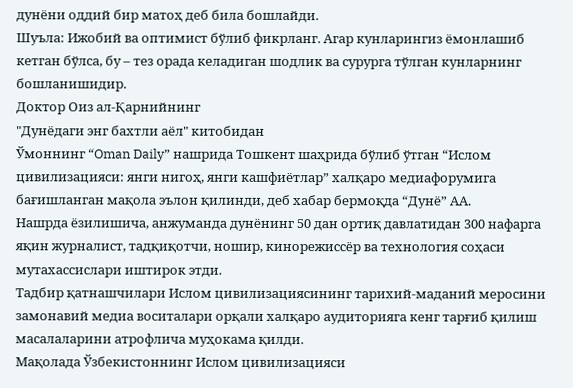дунёни оддий бир матоҳ деб била бошлайди.
Шуъла: Ижобий ва оптимист бўлиб фикрланг. Агар кунларингиз ёмонлашиб кетган бўлса, бу – тез орада келадиган шодлик ва сурурга тўлган кунларнинг бошланишидир.
Доктор Оиз ал-Қарнийнинг
"Дунёдаги энг бахтли аёл" китобидан
Ўмоннинг “Oman Daily” нашрида Тошкент шаҳрида бўлиб ўтган “Ислом цивилизацияси: янги нигоҳ, янги кашфиётлар” халқаро медиафорумига бағишланган мақола эълон қилинди, деб хабар бермоқда “Дунё” АА.
Нашрда ёзилишича, анжуманда дунёнинг 50 дан ортиқ давлатидан 300 нафарга яқин журналист, тадқиқотчи, ношир, кинорежиссёр ва технология соҳаси мутахассислари иштирок этди.
Тадбир қатнашчилари Ислом цивилизациясининг тарихий-маданий меросини замонавий медиа воситалари орқали халқаро аудиторияга кенг тарғиб қилиш масалаларини атрофлича муҳокама қилди.
Мақолада Ўзбекистоннинг Ислом цивилизацияси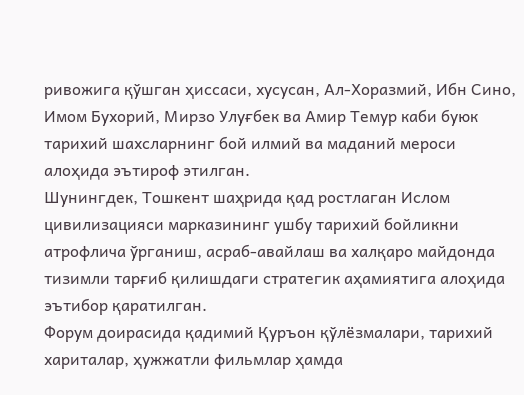ривожига қўшган ҳиссаси, хусусан, Ал-Хоразмий, Ибн Сино, Имом Бухорий, Мирзо Улуғбек ва Амир Темур каби буюк тарихий шахсларнинг бой илмий ва маданий мероси алоҳида эътироф этилган.
Шунингдек, Тошкент шаҳрида қад ростлаган Ислом цивилизацияси марказининг ушбу тарихий бойликни атрофлича ўрганиш, асраб-авайлаш ва халқаро майдонда тизимли тарғиб қилишдаги стратегик аҳамиятига алоҳида эътибор қаратилган.
Форум доирасида қадимий Қуръон қўлёзмалари, тарихий хариталар, ҳужжатли фильмлар ҳамда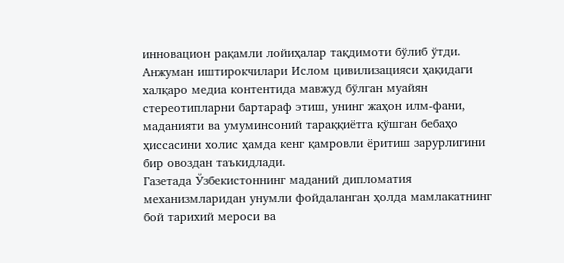инновацион рақамли лойиҳалар тақдимоти бўлиб ўтди. Анжуман иштирокчилари Ислом цивилизацияси ҳақидаги халқаро медиа контентида мавжуд бўлган муайян стереотипларни бартараф этиш, унинг жаҳон илм-фани, маданияти ва умуминсоний тараққиётга қўшган бебаҳо ҳиссасини холис ҳамда кенг қамровли ёритиш зарурлигини бир овоздан таъкидлади.
Газетада Ўзбекистоннинг маданий дипломатия механизмларидан унумли фойдаланган ҳолда мамлакатнинг бой тарихий мероси ва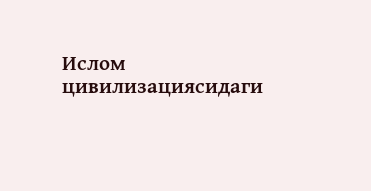Ислом цивилизациясидаги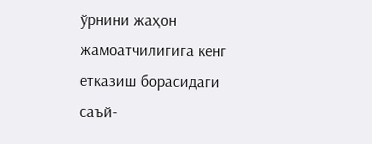ўрнини жаҳон жамоатчилигига кенг етказиш борасидаги саъй-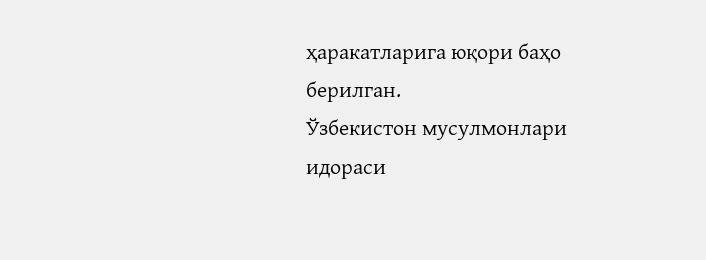ҳаракатларига юқори баҳо берилган.
Ўзбекистон мусулмонлари идораси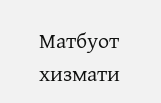Матбуот хизмати